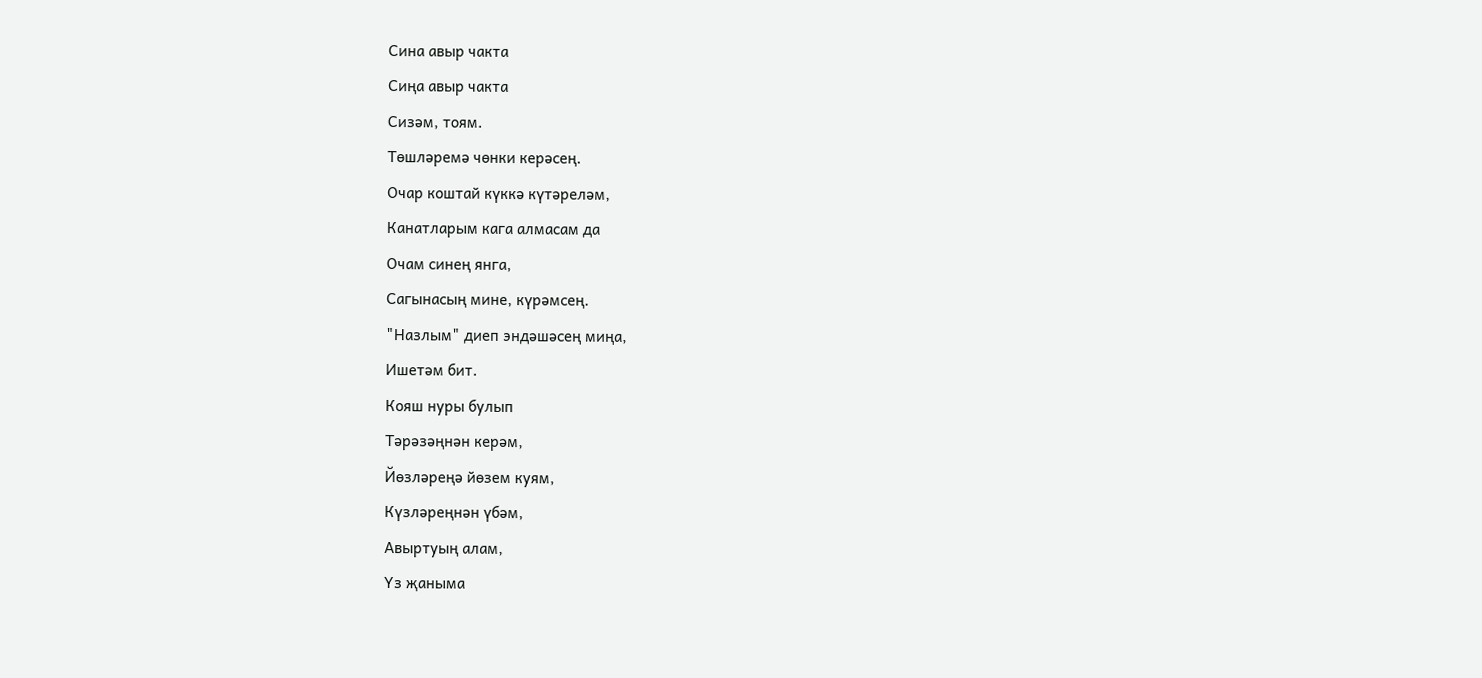Сина авыр чакта
Сиңа авыр чакта
Сизәм, тоям.
Төшләремә чөнки керәсең.
Очар коштай күккә күтәреләм,
Канатларым кага алмасам да
Очам синең янга,
Сагынасың мине, күрәмсең.
"Назлым" диеп эндәшәсең миңа,
Ишетәм бит.
Кояш нуры булып
Тәрәзәңнән керәм,
Йөзләреңә йөзем куям,
Күзләреңнән үбәм,
Авыртуың алам,
Үз җаныма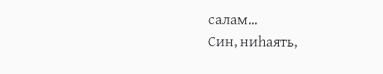салам...
Син, ниһаять,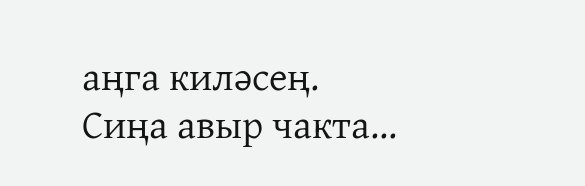аңга киләсең.
Сиңа авыр чакта...